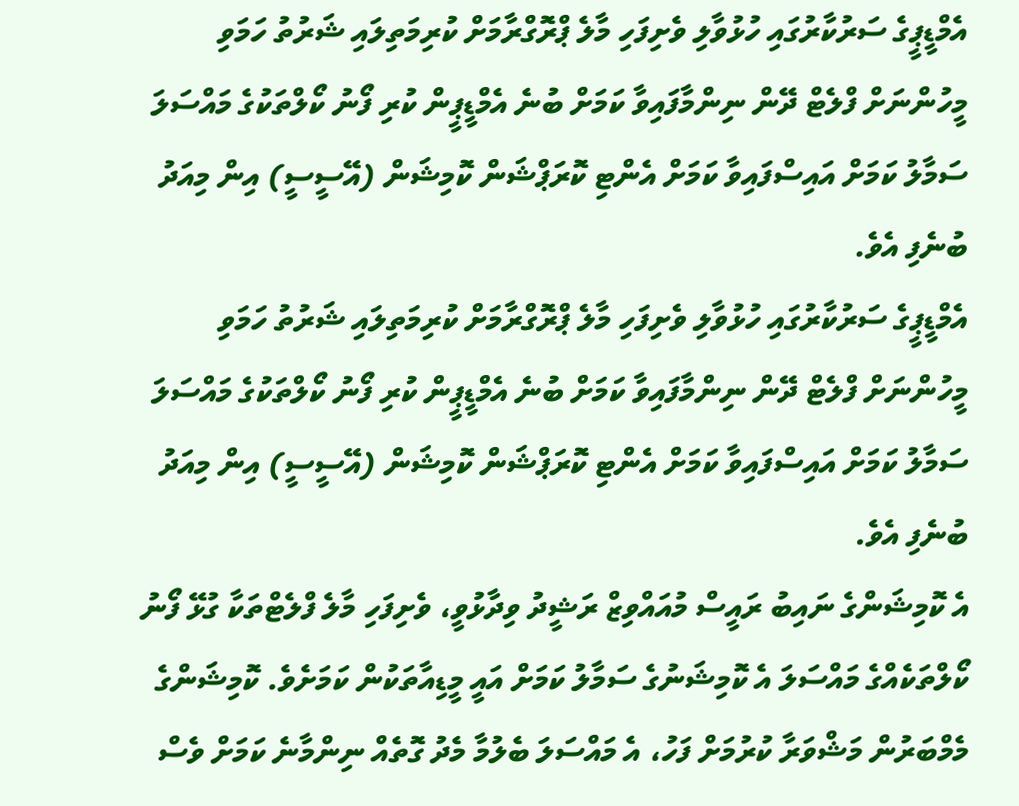އެމްޑީޕީގެ ސަރުކާރުގައި ހުޅުވާލި ވެށިފަހި މާލެ ޕްރޮގްރާމަށް ކުރިމަތިލައި ޝަރުތު ހަމަވި މީހުންނަށް ފްލެޓް ދޭން ނިންމާފައިވާ ކަމަށް ބުނެ އެމްޑީޕީން ކުރި ފޯނު ކޯލްތަކުގެ މައްސަލަ ސަމާލު ކަމަށް އައިސްފައިވާ ކަމަށް އެންޓި ކޮރަޕްޝަން ކޮމިޝަން (އޭސީސީ) އިން މިއަދު ބުނެފި އެވެ.
އެމްޑީޕީގެ ސަރުކާރުގައި ހުޅުވާލި ވެށިފަހި މާލެ ޕްރޮގްރާމަށް ކުރިމަތިލައި ޝަރުތު ހަމަވި މީހުންނަށް ފްލެޓް ދޭން ނިންމާފައިވާ ކަމަށް ބުނެ އެމްޑީޕީން ކުރި ފޯނު ކޯލްތަކުގެ މައްސަލަ ސަމާލު ކަމަށް އައިސްފައިވާ ކަމަށް އެންޓި ކޮރަޕްޝަން ކޮމިޝަން (އޭސީސީ) އިން މިއަދު ބުނެފި އެވެ.
އެ ކޮމިޝަންގެ ނައިބު ރައީސް މުއައްވިޒް ރަޝީދު ވިދާޅުވީ، ވެށިފަހި މާލެ ފްލެޓްތަކާ ގުޅޭ ފޯނު ކޯލްތަކެއްގެ މައްސަލަ އެ ކޮމިޝަނުގެ ސަމާލު ކަމަށް އައީ މީޑިއާތަކުން ކަމަށެވެ. ކޮމިޝަންގެ މެމްބަރުން މަޝްވަރާ ކުރުމަށް ފަހު، އެ މައްސަލަ ބެލުމާ މެދު ގޮތެއް ނިންމާނެ ކަމަށް ވެސް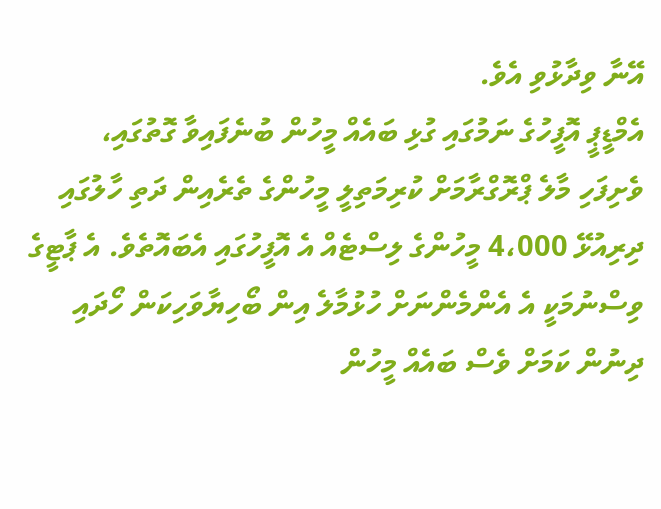އޭނާ ވިދާޅުވި އެވެ.
އެމްޑީޕީ އޮފީހުގެ ނަމުގައި ގުޅި ބައެއް މީހުން ބުނެފައިވާ ގޮތުގައި، ވެށިފަހި މާލެ ޕްރޮގްރާމަށް ކުރިމަތިލީ މީހުންގެ ތެރެއިން ދަތި ހާލުގައި ދިރިއުޅޭ 4،000 މީހުންގެ ލިސްޓެއް އެ އޮފީހުގައި އެބައޮތެވެ. އެ ޕާޓީގެ ވިސްނުމަކީ އެ އެންމެންނަށް ހުޅުމާލެ އިން ބޯހިޔާވަހިކަން ހޯދައި ދިނުން ކަމަށް ވެސް ބައެއް މީހުން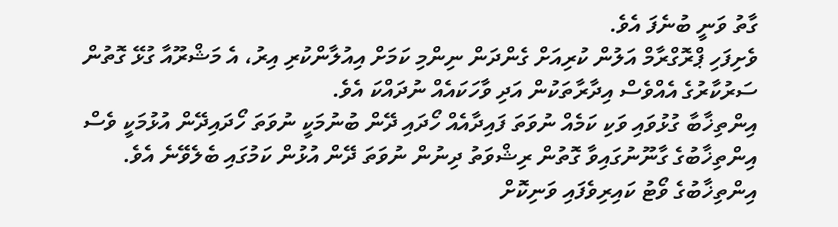ގާތު ވަނީ ބުނެފަ އެވެ.
ވެށިފަހި ޕްރޮގްރާމް އަލުން ކުރިއަށް ގެންދަން ނިންމި ކަމަށް އިއުލާންކުރި އިރު، އެ މަޝްރޫއާ ގުޅޭ ގޮތުން ސަރުކާރުގެ އެއްވެސް އިދާރާތަކުން އަދި ވާހަކައެއް ނުދައްކަ އެވެ.
އިންތިޚާބާ ގުޅުވައި ވަކި ކަމެއް ނުވަތަ ފައިދާއެއް ހޯދައި ދޭން ބުނުމަކީ ނުވަތަ ހޯދައިދޭން އުޅުމަކީ ވެސް އިންތިޚާބުގެ ގާނޫނުގައިވާ ގޮތުން ރިޝްވަތު ދިނުން ނުވަތަ ދޭން އުޅުން ކަމުގައި ބެލެވޭނެ އެވެ.
އިންތިޚާބުގެ ވޯޓު ކައިރިވެފައި ވަނިކޮށް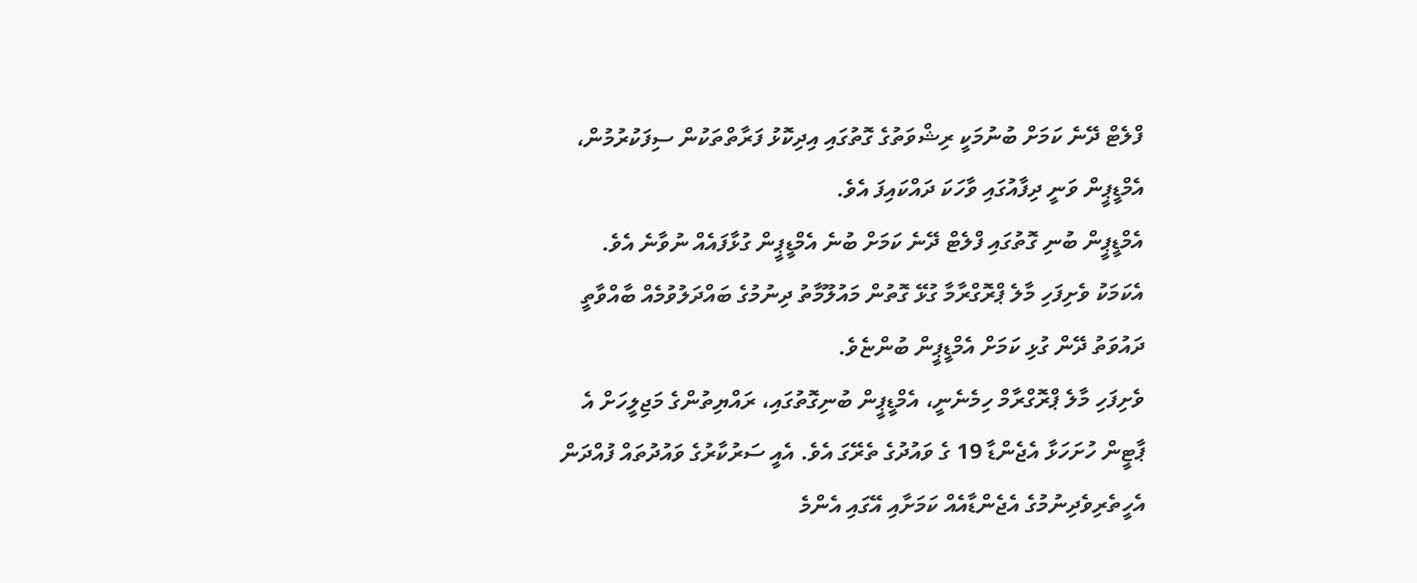ފްލެޓް ދޭނެ ކަމަށް ބުނުމަކީ ރިޝްވަތުގެ ގޮތުގައި އިދިކޮޅު ފަރާތްތަކުން ސިފަކުރުމުން، އެމްޑީޕީން ވަނީ ދިފާއުގައި ވާހަކަ ދައްކައިފަ އެވެ.
އެމްޑީޕީން ބުނި ގޮތުގައި ފްލެޓް ދޭނެ ކަމަށް ބުނެ އެމްޑީޕީން ގުޅާފައެއް ނުވާނެ އެވެ. އެކަމަކު ވެށިފަހި މާލެ ޕްރޮގްރާމާ ގުޅޭ ގޮތުން މައުލޫމާތު ދިނުމުގެ ބައްދަލުވުމެއް ބާއްވާތީ ދައުވަތު ދޭން ގުޅި ކަމަށް އެމްޑީޕީން ބުންޏެވެ.
ވެށިފަހި މާލެ ޕްރޮގްރާމް ހިމެނެނީ، އެމްޑީޕީން ބުނިގޮތުގައި، ރައްޔިތުންގެ މަޖިލީހަށް އެ ޕާޓީން ހުށަހަޅާ އެޖެންޑާ 19 ގެ ވައުދުގެ ތެރޭގަ އެވެ. އެއީ ސަރުކާރުގެ ވައުދުތައް ފުއްދަން އެހީތެރިވެދިނުމުގެ އެޖެންޑާއެއް ކަމަށާއި އޭގައި އެންމެ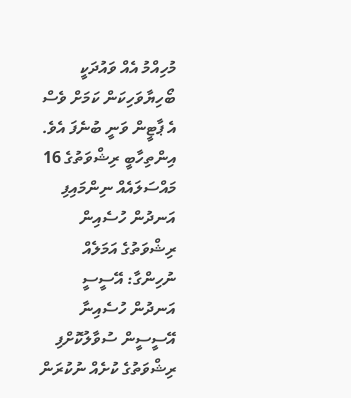މުހިއްމު އެއް ވައުދަކީ ބޯހިޔާވަހިކަން ކަމަށް ވެސް އެ ޕާޓީން ވަނީ ބުނެފަ އެވެ.
އިންތިހާބީ ރިޝްވަތުގެ 16 މައްސަލައެއް ނިންމައިފި
އަނދުން ހުސެއިން ރިޝްވަތުގެ އަމަލެއް ނުހިންގާ: އޭސީސީ
އަނދުން ހުސެއިނާ އޭސީސީން ސުވާލުކޮށްފި
ރިޝްވަތުގެ ކުށެއް ނުކުރަން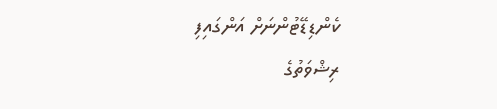ކެންޑިޑޭޓުންނަށް އަންގައިފި
ރިޝްވަތުގެ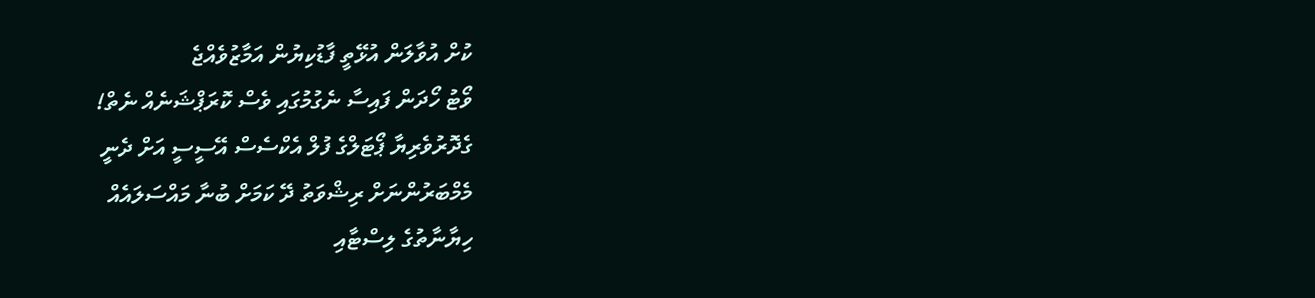ކުށް އުވާލަން އުޅޭތީ ފާޑުކިޔުން އަމާޒުވެއްޖެ
ވޯޓު ހޯދަން ފައިސާ ނެގުމުގައި ވެސް ކޮރަޕްޝަނެއް ނެތް!
ގެދޮރުވެރިޔާ ޕޯޓަލްގެ ފުލް އެކްސެސް އޭސީސީ އަށް ދެނީ
މެމްބަރުންނަށް ރިޝްވަތު ދޭ ކަމަށް ބުނާ މައްސަލައެއް
ހިޔާނާތުގެ ލިސްޓާއި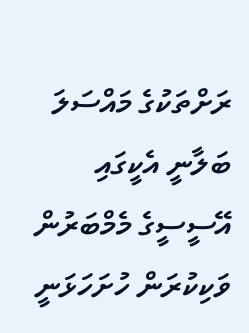ރަށްތަކުގެ މައްސަލަ ބަލާނީ އެކީގައި
އޭސީސީގެ މެމްބަރުން ވަކިކުރަން ހުށަހަޅަނީ